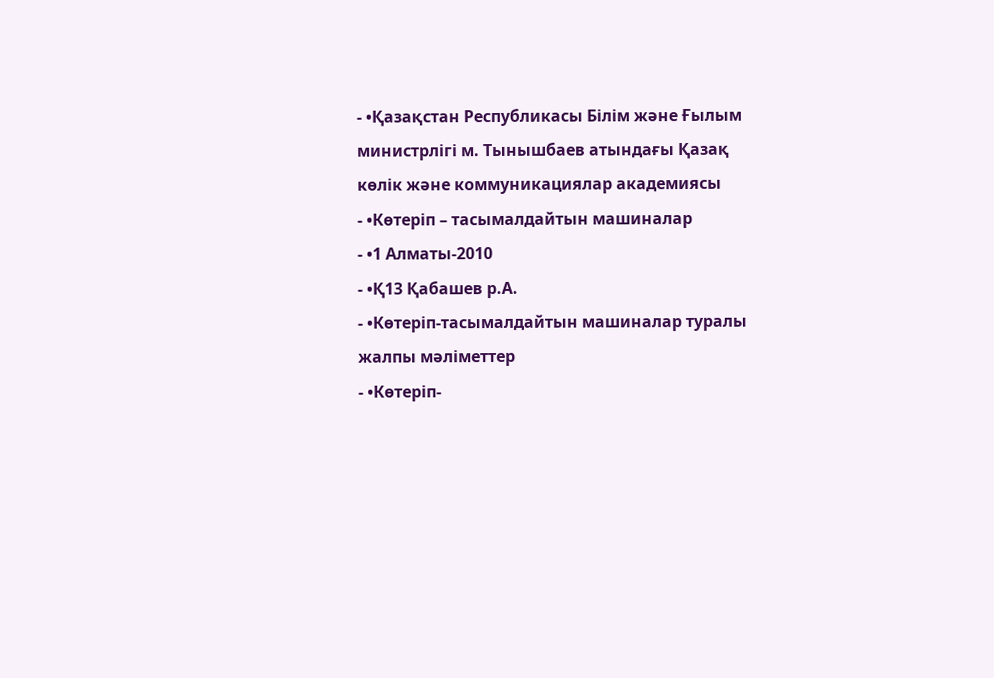- •Қазақстан Республикасы Білім жəне Ғылым министрлігі м. Тынышбаев атындағы Қазақ көлік жəне коммуникациялар академиясы
- •Көтеріп – тасымалдайтын машиналар
- •1 Алматы-2010
- •Қ13 Қабашев р.А.
- •Көтеріп-тасымалдайтын машиналар туралы жалпы мəліметтер
- •Көтеріп-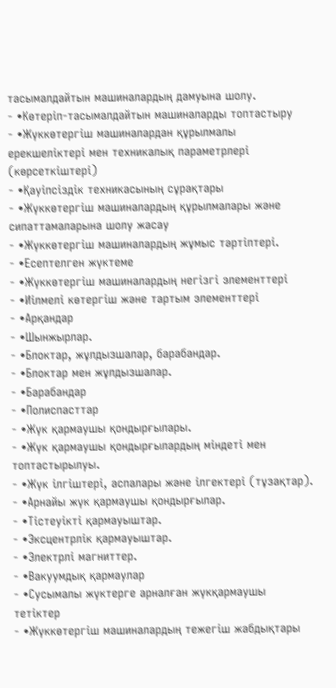тасымалдайтын машиналардың дамуына шолу.
- •Көтеріп-тасымалдайтын машиналарды топтастыру
- •Жүккөтергіш машиналардан құрылмалы ерекшеліктері мен техникалық параметрлері (көрсеткіштері)
- •Қауіпсіздік техникасының сұрақтары
- •Жүккөтергіш машиналардың құрылмалары жəне сипаттамаларына шолу жасау
- •Жүккөтергіш машиналардың жұмыс тəртіптері.
- •Есептелген жүктеме
- •Жүккөтергіш машиналардың негізгі элементтері
- •Иілмелі көтергіш жəне тартым элементтері
- •Арқандар
- •Шынжырлар.
- •Блоктар, жұлдызшалар, барабандар.
- •Блоктар мен жұлдызшалар.
- •Барабандар
- •Полиспасттар
- •Жүк қармаушы қондырғылары.
- •Жүк қармаушы қондырғылардың міндеті мен топтастырылуы.
- •Жүк ілгіштері, аспалары жəне ілгектері (тұзақтар).
- •Арнайы жүк қармаушы қондырғылар.
- •Тістеуікті қармауыштар.
- •Эксцентрлік қармауыштар.
- •Электрлі магниттер.
- •Вакуумдық қармаулар
- •Сусымалы жүктерге арналған жүкқармаушы тетіктер
- •Жүккөтергіш машиналардың тежегіш жабдықтары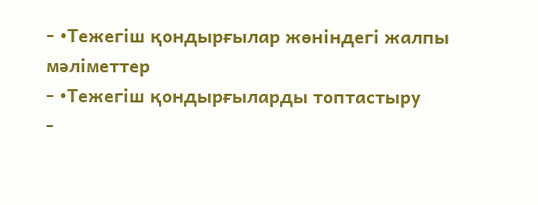- •Тежегіш қондырғылар жөніндегі жалпы мəліметтер
- •Тежегіш қондырғыларды топтастыру
-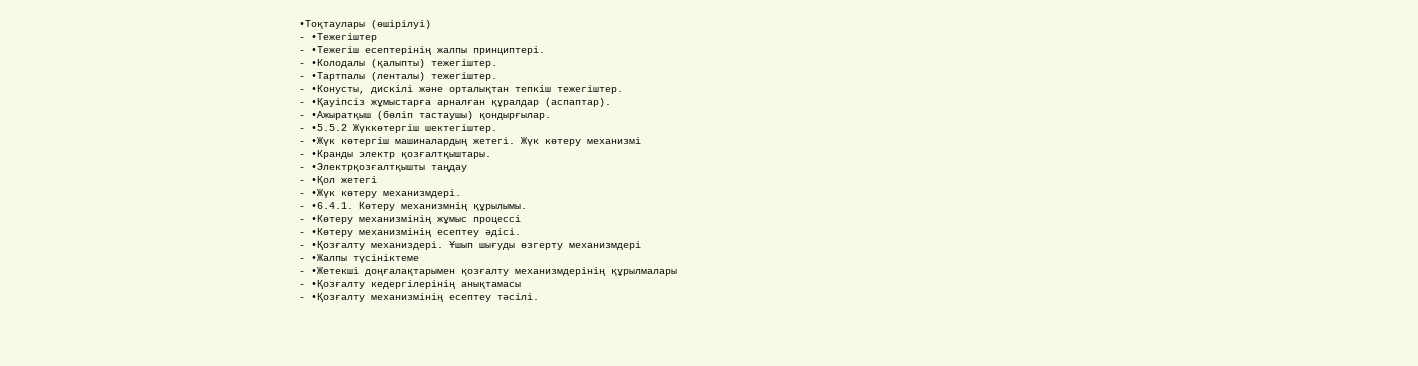•Тоқтаулары (өшірілуі)
- •Тежегіштер
- •Тежегіш есептерінің жалпы принциптері.
- •Колодалы (қалыпты) тежегіштер.
- •Тартпалы (ленталы) тежегіштер.
- •Конусты, дискілі жəне орталықтан тепкіш тежегіштер.
- •Қауіпсіз жұмыстарға арналған құралдар (аспаптар).
- •Ажыратқыш (бөліп тастаушы) қондырғылар.
- •5.5.2 Жүккөтергіш шектегіштер.
- •Жүк көтергіш машиналардың жетегі. Жүк көтеру механизмі
- •Кранды электр қозғалтқыштары.
- •Электрқозғалтқышты таңдау
- •Қол жетегі
- •Жүк көтеру механизмдері.
- •6.4.1. Көтеру механизмнің құрылымы.
- •Көтеру механизмінің жұмыс процессі
- •Көтеру механизмінің есептеу əдісі.
- •Қозғалту механиздері. Ұшып шығуды өзгерту механизмдері
- •Жалпы түсініктеме
- •Жетекші доңғалақтарымен қозғалту механизмдерінің құрылмалары
- •Қозғалту кедергілерінің анықтамасы
- •Қозғалту механизмінің есептеу тəсілі.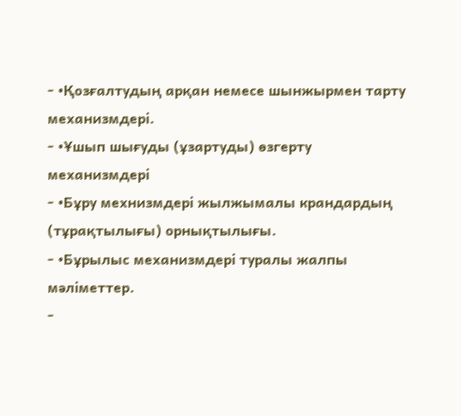- •Қозғалтудың арқан немесе шынжырмен тарту механизмдері.
- •Ұшып шығуды (ұзартуды) өзгерту механизмдері
- •Бұру мехнизмдері жылжымалы крандардың (тұрақтылығы) орнықтылығы.
- •Бұрылыс механизмдері туралы жалпы мəліметтер.
-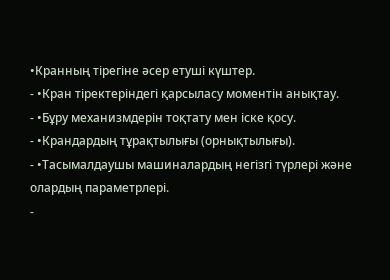•Кранның тірегіне əсер етуші күштер.
- •Кран тіректеріндегі қарсыласу моментін анықтау.
- •Бұру механизмдерін тоқтату мен іске қосу.
- •Крандардың тұрақтылығы (орнықтылығы).
- •Тасымалдаушы машиналардың негізгі түрлері жəне олардың параметрлері.
-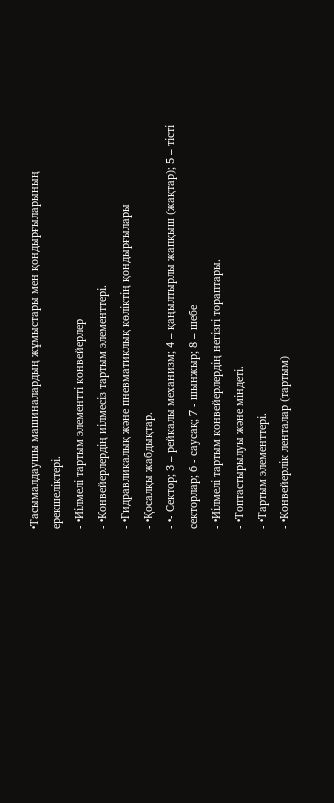•Тасымалдаушы машиналардың жұмыстары мен қондырғыларының ерекшеліктері.
- •Иілмелі тартым элементті конвейерлер
- •Конвейерлердің иілмесіз тартым элементтері.
- •Гидравликалық жəне пневматиклық көліктің қондырғылары
- •Қосалқы жабдықтар.
- •- Сектор; 3 – рейкалы механизм; 4 – қаңылтырлы жапқыш (жақтар); 5 – тісті секторлар; 6 - саусақ; 7 - шынжыр; 8 – шебе
- •Иілмелі тартым конвейерлердің негізгі тораптары.
- •Топтастырылуы жəне міндеті.
- •Тартым элементтері.
- •Конвейерлік ленталар (тартым)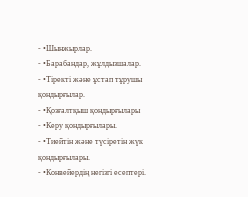- •Шынжырлар.
- •Барабандар, жұлдызшалар.
- •Тіректі жəне ұстап тұрушы қондырғылар.
- •Қозғалтқыш қондырғылары
- •Керу қондырғылары.
- •Тиейтін жəне түсіретін жүк қондырғылары.
- •Конвейердің негізгі есептері.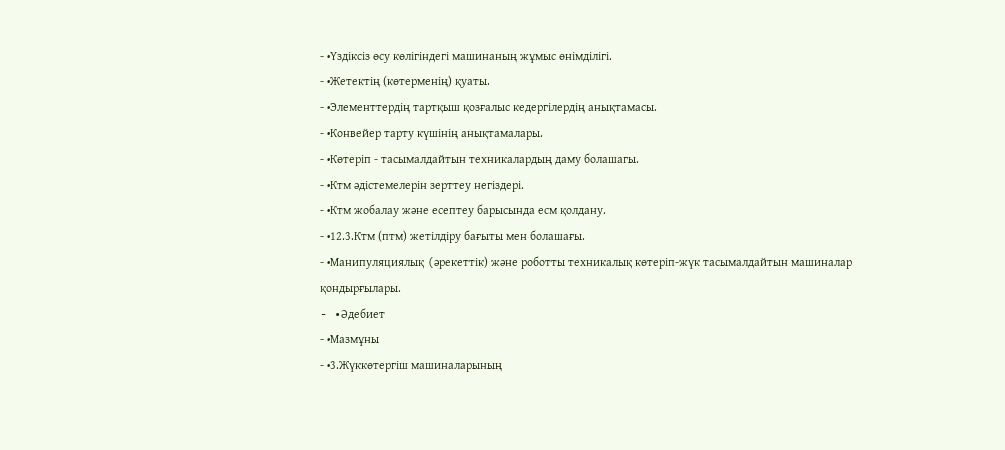- •Үздіксіз өсу көлігіндегі машинаның жұмыс өнімділігі.
- •Жетектің (көтерменің) қуаты.
- •Элементтердің тартқыш қозғалыс кедергілердің анықтамасы.
- •Конвейер тарту күшінің анықтамалары.
- •Көтеріп - тасымалдайтын техникалардың даму болашагы.
- •Ктм əдістемелерін зерттеу негіздері.
- •Ктм жобалау жəне есептеу барысында есм қолдану.
- •12.3.Ктм (птм) жетілдіру бағыты мен болашағы.
- •Манипуляциялық (əрекеттік) жəне роботты техникалық көтеріп-жүк тасымалдайтын машиналар қондырғылары.
- •Əдебиет
- •Мазмұны
- •3.Жүккөтергіш машиналарының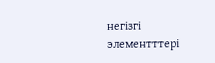негізгі элементттері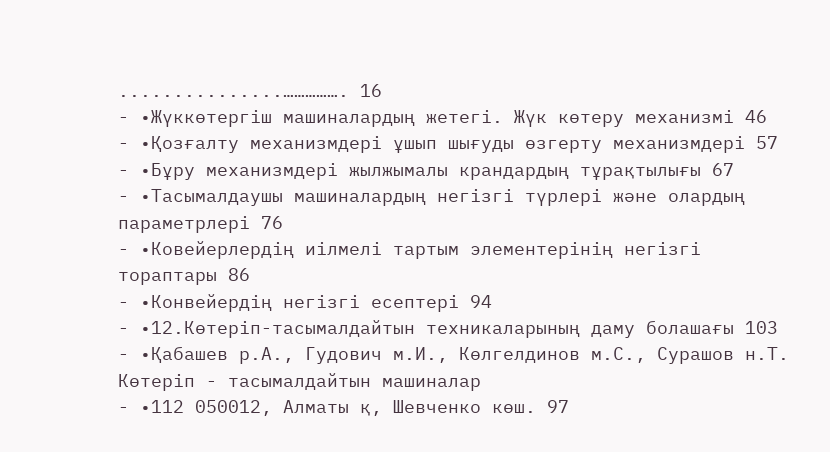...............……………. 16
- •Жүккөтергіш машиналардың жетегі. Жүк көтеру механизмі 46
- •Қозғалту механизмдері ұшып шығуды өзгерту механизмдері 57
- •Бұру механизмдері жылжымалы крандардың тұрақтылығы 67
- •Тасымалдаушы машиналардың негізгі түрлері жəне олардың параметрлері 76
- •Ковейерлердің иілмелі тартым элементерінің негізгі тораптары 86
- •Конвейердің негізгі есептері 94
- •12.Көтеріп-тасымалдайтын техникаларының даму болашағы 103
- •Қабашев р.А., Гудович м.И., Көлгелдинов м.С., Сурашов н.Т. Көтеріп - тасымалдайтын машиналар
- •112 050012, Алматы қ, Шевченко көш. 97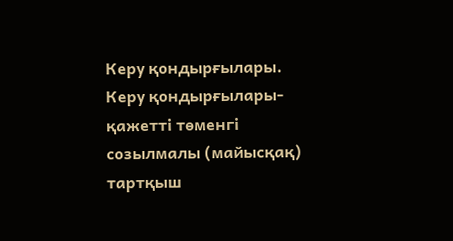Керу қондырғылары.
Керу қондырғылары-қажетті төменгі созылмалы (майысқақ) тартқыш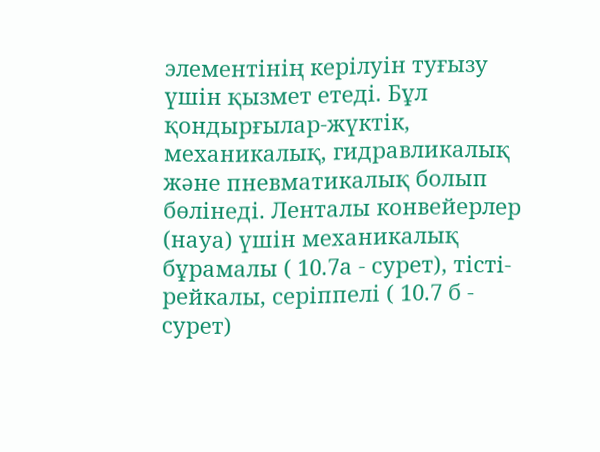элементінің керілуін туғызу үшін қызмет етеді. Бұл қондырғылар-жүктік, механикалық, гидравликалық жəне пневматикалық болып бөлінеді. Ленталы конвейерлер (науа) үшін механикалық бұрамалы ( 10.7а - сурет), тісті-рейкалы, серіппелі ( 10.7 б - сурет)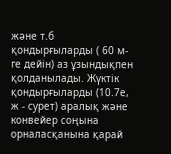жəне т.б қондырғыларды ( 60 м-ге дейін) аз ұзындықпен қолданылады. Жүктік қондырғыларды (10.7е, ж - сурет) аралық жəне конвейер соңына орналасқанына қарай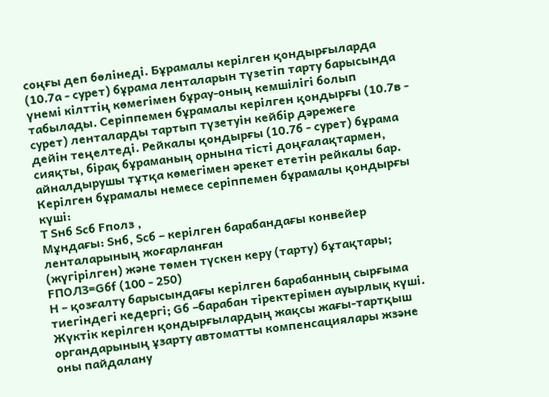соңғы деп бөлінеді. Бұрамалы керілген қондырғыларда (10.7а - сурет) бұрама ленталарын түзетіп тарту барысында үнемі кілттің көмегімен бұрау-оның кемшілігі болып табылады. Серіппемен бұрамалы керілген қондырғы (10.7в - сурет) ленталарды тартып түзетуін кейбір дəрежеге
дейін теңелтеді. Рейкалы қондырғы (10.7б - сурет) бұрама сияқты, бірақ бұраманың орнына тісті доңғалақтармен, айналдырушы тұтқа көмегімен əрекет ететін рейкалы бар.
Керілген бұрамалы немесе серіппемен бұрамалы қондырғы күші:
Т Sнб Sсб Fполз ,
Мұндағы: Sнб, Sсб – керілген барабандағы конвейер ленталарының жоғарланған
(жүгірілген) жəне төмен түскен керу (тарту) бұтақтары; FПОЛЗ=Gбf (100 - 250)
Н – қозғалту барысындағы керілген барабанның сырғыма тиегіндегі кедергі; Gб –барабан тіректерімен ауырлық күші.
Жүктік керілген қондырғылардың жақсы жағы-тартқыш органдарының ұзарту автоматты компенсациялары жзəне оны пайдалану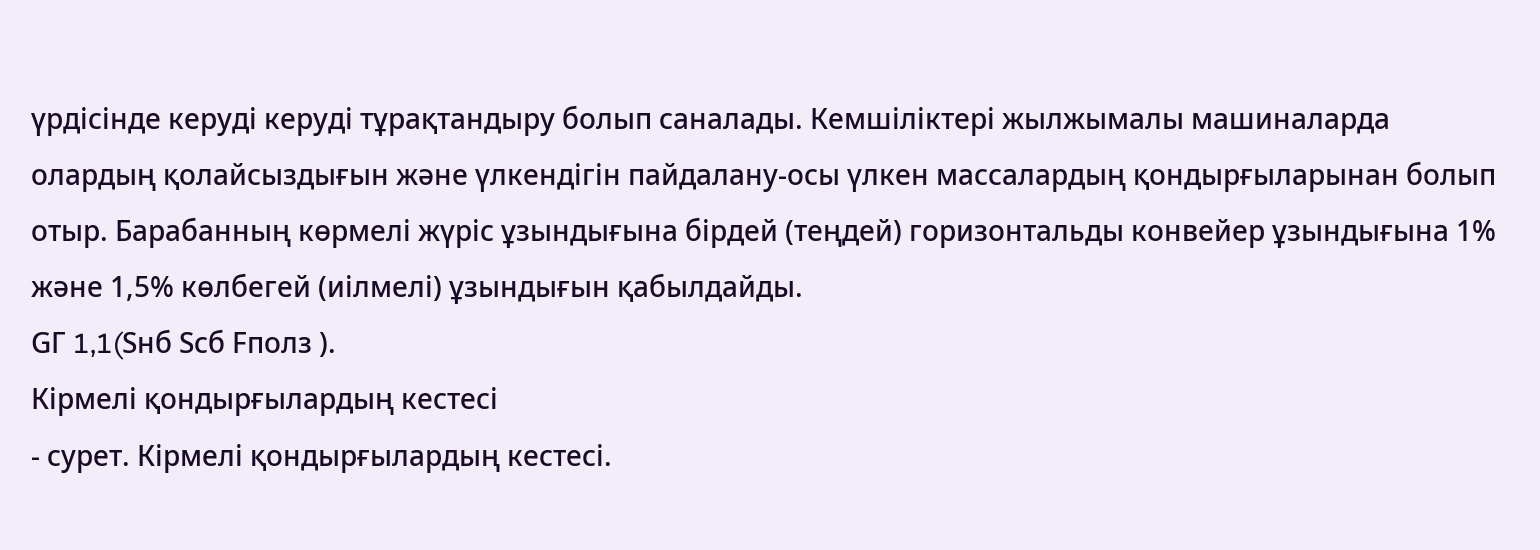үрдісінде керуді керуді тұрақтандыру болып саналады. Кемшіліктері жылжымалы машиналарда олардың қолайсыздығын жəне үлкендігін пайдалану-осы үлкен массалардың қондырғыларынан болып отыр. Барабанның көрмелі жүріс ұзындығына бірдей (теңдей) горизонтальды конвейер ұзындығына 1% жəне 1,5% көлбегей (иілмелі) ұзындығын қабылдайды.
GГ 1,1(Sнб Sсб Fполз ).
Кірмелі қондырғылардың кестесі
- сурет. Кірмелі қондырғылардың кестесі.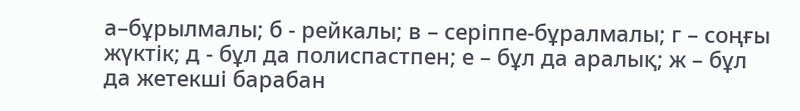а–бұрылмалы; б - рейкалы; в – серіппе-бұралмалы; г – соңғы жүктік; д - бұл да полиспастпен; е – бұл да аралық; ж – бұл да жетекші барабан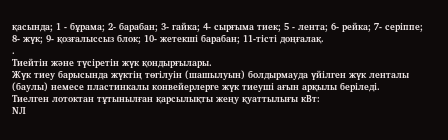қасында; 1 - бұрама; 2- барабан; 3- гайка; 4- сырғыма тиек; 5 - лента; 6- рейка; 7- серіппе; 8- жүк; 9- қозғалыссыз блок; 10- жетекші барабан; 11-тісті доңғалақ.
.
Тиейтін жəне түсіретін жүк қондырғылары.
Жүк тиеу барысында жүктің төгілуін (шашылуын) болдырмауда үйілген жүк ленталы (баулы) немесе пластинкалы конвейерлерге жүк тиеуші ағын арқылы беріледі.
Тиелген лотоктан тұтынылған қарсылықты жеңу қуаттылығы кВт:
NЛ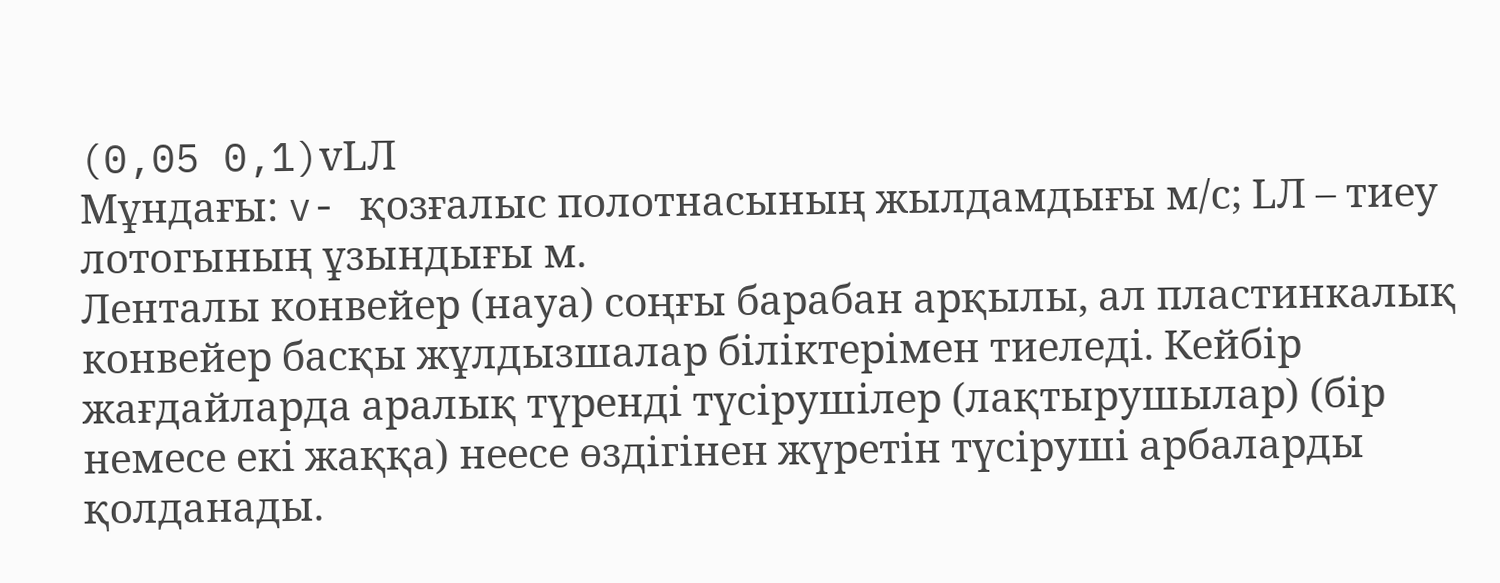(0,05 0,1)vLЛ
Мұндағы: v- қозғалыс полотнасының жылдамдығы м/с; LЛ – тиеу лотогының ұзындығы м.
Ленталы конвейер (науа) соңғы барабан арқылы, ал пластинкалық конвейер басқы жұлдызшалар біліктерімен тиеледі. Кейбір жағдайларда аралық түренді түсірушілер (лақтырушылар) (бір немесе екі жаққа) неесе өздігінен жүретін түсіруші арбаларды қолданады.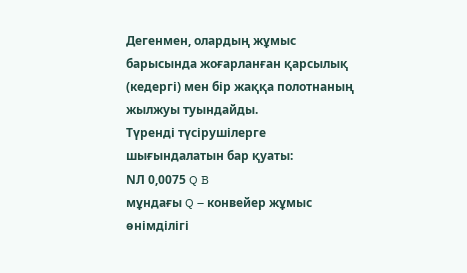Дегенмен, олардың жұмыс барысында жоғарланған қарсылық (кедергі) мен бір жаққа полотнаның жылжуы туындайды.
Түренді түсірушілерге шығындалатын бар қуаты:
NЛ 0,0075 Q B
мұндағы Q – конвейер жұмыс өнімділігі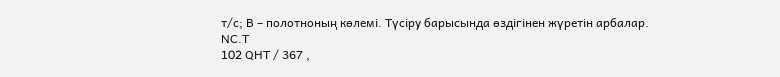т/с; В – полотноның көлемі. Түсіру барысында өздігінен жүретін арбалар.
NС.Т
102 QНТ / 367 ,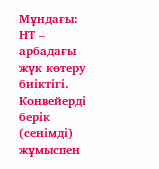Мұндағы: НТ – арбадағы жүк көтеру биіктігі.
Конвейерді берік (сенімді) жұмыспен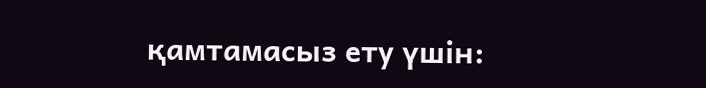қамтамасыз ету үшін: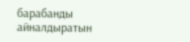барабанды айналдыратын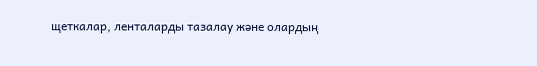щеткалар, ленталарды тазалау жəне олардың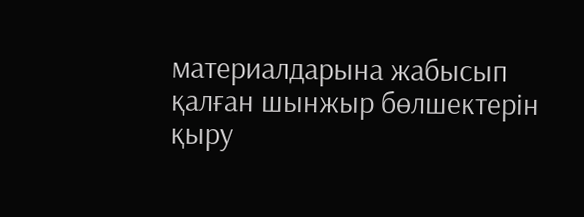материалдарына жабысып қалған шынжыр бөлшектерін қыру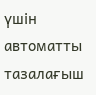үшін автоматты тазалағыш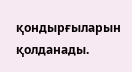қондырғыларын қолданады.